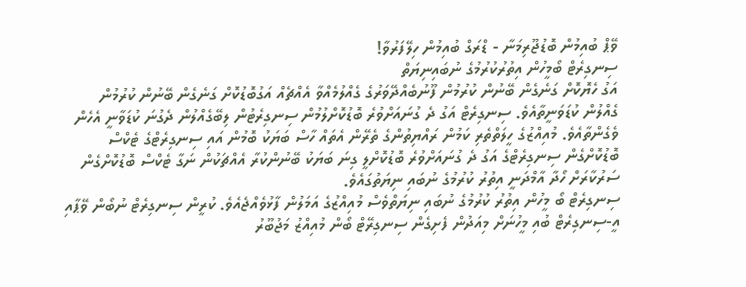ވޭޕް ބުއިމުން ބޮޑުޖޫރިމަނާ - ޑްރަގް ބުއިމުން ހިލޭފަރުވާ!
ސިނގިރެޓް ބޯމީހުން އިތުރުކުރުމުގެ ނުބައިނިޔަތް
އަގު ހެޔޮކޮށް ގަނެގެން ބޭނުން ކުރުމުން ފޫނުބެއްދޭވަރުގެ ގެއްލުމެއްވާ އެއްޗެއް އަގުބޮޑުކޮށް ގަނެގެން ބޭނުން ކުރުމުން ގެއްލުން ކުޑަވަނީތާއެވެ. ސިނގިރެޓް އަގު ދެ ގުނައަށްވުރެ ބޮޑުކޮށްލުމުން ސިނގިރެޓުން ލިބޭގެއްލުން ދެގުނަ ކުޑަވާނީ އެހެން ވެގެންތާއެވެ. މުއިއްޒުގެ ހީލަތްތެރި ކަމުން ރައްޔިތުންގެ ތެރޭން އެތައް ހާސް ބަޔަކު ބޮމުން އައި ސިނގިރެޓްގެ ޓެކްސް ބޮޑުކޮށްގެން ސިނގިރެޓްގެ އަގު ދެ ގުނައަށްވުރެ ބޮޑުކޮށްލީ ގިނަ ބަޔަކު ބޭނުންކުރާ އެއްޗަކުން ނަގާ ޓެކްސް ބޮޑުކޮށްގެން ސަރުކާރަށް ހޯދާ އާމްދަނީ އިތުރު ކުރުމުގެ ނުބައި ނިޔަތުގައެވެ.
ސިނގިރެޓް ބޯ މީހުން އިތުރު ކުރުމުގެ ނުބައި ނިޔަތްވެސް މުއިއްޒުގެ އަމަލުން ފާޅުވެއްޖެއެވެ. ކުރީން ސިނގިރެޓް ނުބޯން ވޭޕާއި އީ-ސިނގިރެޓް ބުއި މީހުނަށް މިއަދުން ފެށިގެން ސިނގިރޭޓް ބޯން މުއިއްޒު މަޖުބޫރު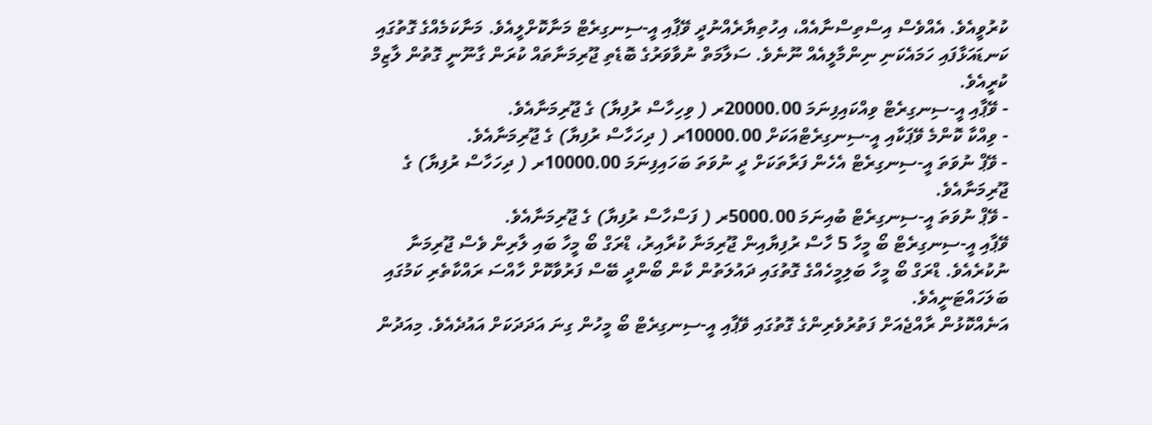ކުރުވީއެވެ. އެއްވެސް އިސްތިސްނާއެއް، އިހުތިޔާރެއްނުދީ ވޭޕާއި އީ-ސިނގިރެޓް މަނާކޮށްލީއެވެ. މަނާކަމެއްގެ ގޮތުގައި ކަނޑައަޅާފައި ހަމައެކަނި ނިންމާލީއެއް ނޫނެވެ. ސަލާމަތް ނުވާވަރުގެ ބޮޑެތި ޖޫރިމަނާތައް ކުރަން ގާނޫނީ ގޮތުން ލާޒިމް ކުރީއެވެ.
- ވޭޕާއި އީ-ސިނގިރެޓް ވިއްކައިފިނަމަ 20000.00ރ ( ވިހިހާސް ރުފިޔާ) ގެ ޖޫރިމަނާއެވެ.
- ވިއްކާ ކޮންމެ ވޭޕަކާއި އީ-ސިނގިރެޓްއަކަށް 10000.00ރ ( ދިހަހާސް ރުފިޔާ) ގެ ޖޫރިމަނާއެވެ.
- ވޭޕް ނުވަތަ އީ-ސިނގިރެޓް އެހެން ފަރާތަކަށް ދީ ނުވަތަ ބަހައިފިނަމަ 10000.00ރ ( ދިހަހާސް ރުފިޔާ) ގެ ޖޫރިމަނާއެވެ.
- ވޭޕް ނުވަތަ އީ-ސިނގިރެޓް ބުއިނަމަ 5000.00ރ ( ފަސްހާސް ރުފިޔާ) ގެ ޖޫރިމަނާއެވެ.
ވޭޕާއި އީ-ސިނގިރެޓް ބޯ މީހާ 5 ހާސް ރުފިޔާއިން ޖޫރިމަނާ ކުރާއިރު، ޑްރަގް ބޯ މީހާ ބައި ލާރިން ވެސް ޖޫރިމަނާ ނުކުރެއެވެ. ޑްރަގް ބޯ މީހާ ބަލިމީހެއްގެ ގޮތުގައި ދައުލަތުން ކާން ބޯންދީ ބޭސް ފަރުވާކޮށް ހާއްސަ ރައްކާތެރި ކަމުގައި ބަލަހައްޓަނީއެވެ.
އަނެއްކޮޅުން ރާއްޖެއަށް ފަތުރުވެރިންގެ ގޮތުގައި ވޭޕާއި އީ-ސިނގިރެޓް ބޯ މީހުން ގިނަ އަދަދަކަށް އައުދެއެވެ. މިއަދުން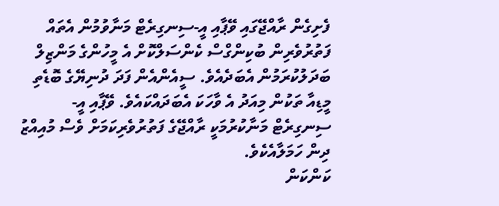ފެށިގެން ރާއްޖޭގައި ވޭޕާއި އީ-ސިނގިރެޓް މަނާވުމުން އެތައް ފަތުރުވެރިން ބުކިންގްސް ކެންސަލްކޮށް އެ މީހުންގެ މަންޒިލް ބަދަލުކުރަމުން އެބަދެއެވެ. ސީއެންއެން ފަދަ ދުނިޔޭގެ ބޮޑެތި މީޑިއާ ތަކުން މިއަދު އެ ވާހަކަ އެބަދައްކައެވެ. ވޭޕާއި އީ-ސިނގިރެޓް މަނާކުރުމަކީ ރާއްޖޭގެ ފަތުރުވެރިކަމަށް ވެސް މުއިއްޒު ދިން ހަމަލާއެކެވެ.
ކަންކަން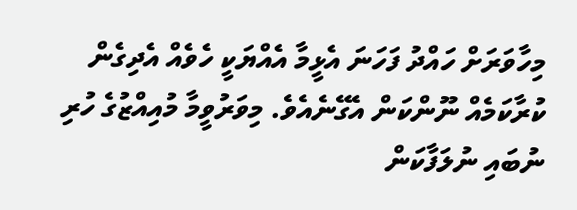މިހާވަރަށް ހައްދު ފަހަނަ އެޅީމާ އެއްޔަކީ ހެވެއް އެދިގެން ކުރާކަމެއް ނޫންކަން އެގޭނެއެވެ. މިވަރުވީމާ މުއިއްޒުގެ ހުރި ނުބައި ނުލަފާކަން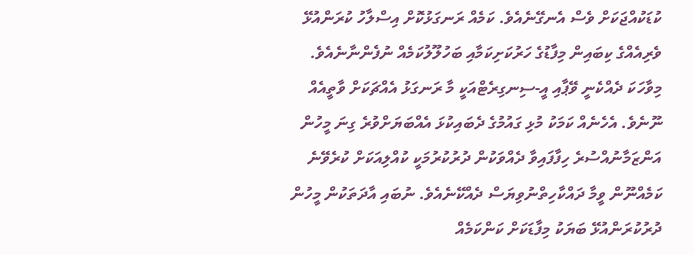ކުޑަކުއްޖަކަށް ވެސް އެނގޭނެއެވެ. ކަމެއް ރަނގަޅުކޮށް އިސްލާހު ކުރަންއުޅޭ ވެރިއެއްގެ ކިބައިން މިފާޑުގެ ހަރުކަށިކަމާއި ބަހުލޫލުކަމެއް ނުފެންނާނެއެވެ.
މިވާހަކަ ދެއްކެނީ ވޭޕާއި އީ-ސިނގިރެޓްއަކީ މާ ރަނގަޅު އެއްޗަކަށް ވާތީއެއް ނޫނެވެ. އެހެނެއް ކަމަކު މުޅި ގައުމުގެ ދެބައިކުޅަ އެއްބަޔަށްވުރެ ގިނަ މީހުން އަންޒަމާނުއްސުރެ ހިފާފައިވާ ދެއްވަކުން ދުރުކުރުމަކީ ކުއްލިއަކަށް ކުރެވޭނެ ކަމެއްނޫން ވީމާ ދައްކާހިތްނުވިޔަސް ދެއްކޭނެއެވެ. ނުބައި އާދަތަކުން މީހުން ދުރުކުރަންއުޅޭ ބަޔަކު މިފާޑަކަށް ކަންކަމެއް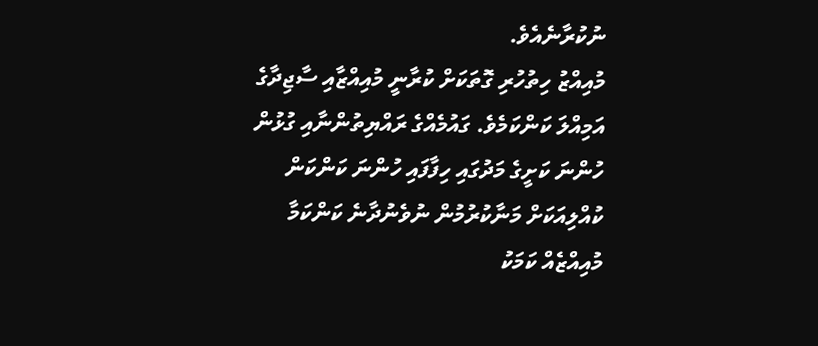ނުކުރާނެއެވެ.
މުއިއްޒު ހިތުހުރި ގޮތަކަށް ކުރާނީ މުއިއްޒާއި ސާޖިދާގެ އަމިއްލަ ކަންކަމެވެ. ގައުމެއްގެ ރައްޔިތުންނާއި ގުޅުން ހުންނަ ކަށީގެ މަދުގައި ހިފާފައި ހުންނަ ކަންކަން ކުއްލިއަކަށް މަނާކުރުމުން ނުވެނުދާނެ ކަންކަމާ މުއިއްޒެއް ކަމަކު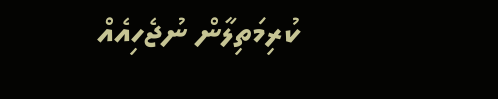ކުރިމަތިލާން ނުޖެހިއެއް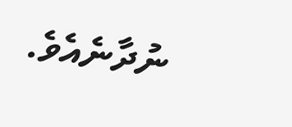ނުދާނެއެވެ.